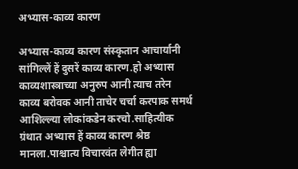अभ्यास-काव्य कारण

अभ्यास-काव्य कारण संस्कृतान आचार्यानी सांगिल्लें हें दुसरें काव्य कारण.हो अभ्यास काव्यशास्त्राच्या अनुरुप आनी त्याच तरेन काव्य बरोवक आनी ताचेर चर्चा करपाक समर्थ आशिल्ल्या लोकांकडेन करचो.साहित्यीक ग्रंथात अभ्यास हें काव्य कारण श्रेष्ठ मानला.पाश्चात्य विचारवंत लेगीत ह्या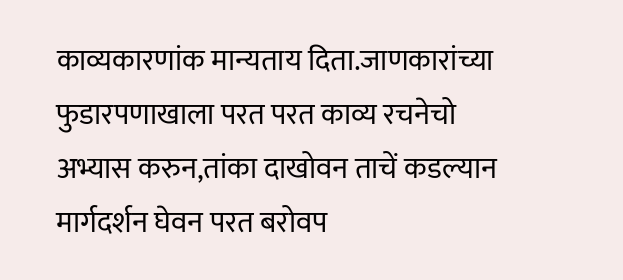काव्यकारणांक मान्यताय दिता.जाणकारांच्या फुडारपणाखाला परत परत काव्य रचनेचो अभ्यास करुन,तांका दाखोवन ताचें कडल्यान मार्गदर्शन घेवन परत बरोवप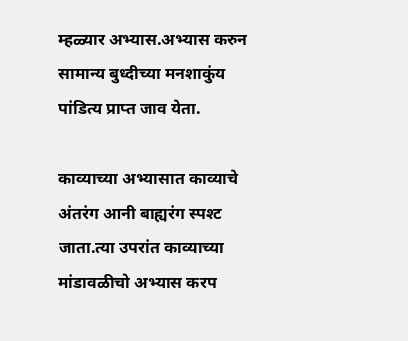म्हळ्यार अभ्यास.अभ्यास करुन सामान्य बुध्दीच्या मनशाकुंय पांडित्य प्राप्त जाव येता.

काव्याच्या अभ्यासात काव्याचे अंतरंग आनी बाह्यरंग स्पश्ट जाता.त्या उपरांत काव्याच्या मांडावळीचो अभ्यास करप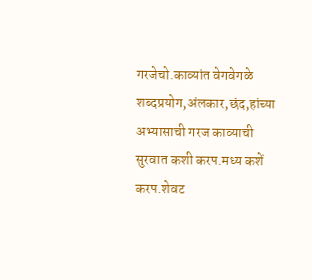गरजेचो.काव्यांत वेगवेगळे शब्दप्रयोग,अंलकार,छंद,हांच्या अभ्यासाची गरज काव्याची सुरवात कशी करप.मध्य कशें करप.शेवट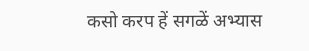कसो करप हें सगळें अभ्यास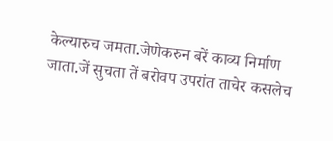केल्यारुच जमता.जेणेकरुन बरें काव्य निर्माण जाता.जें सुचता तें बरोवप उपरांत ताचेर कसलेच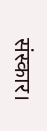संस्कार।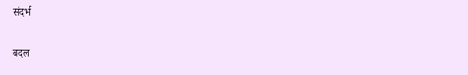संदर्भ

बदल